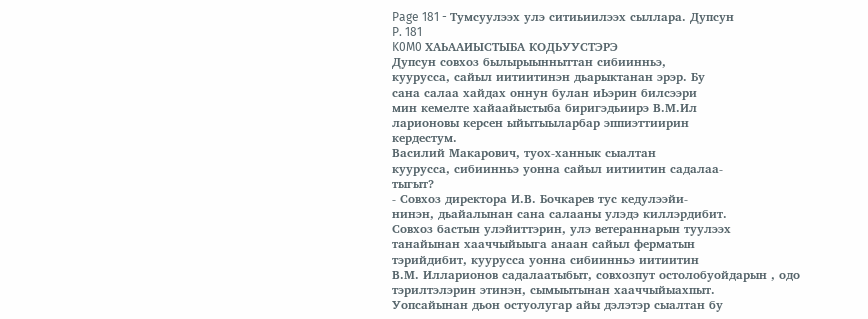Page 181 - Тумсуулээх улэ ситиьиилээх сыллара. Дупсун
P. 181
K0M0 ХАЬААИЫСТЫБА КОДЬУУСТЭРЭ
Дупсун совхоз былырыынныттан сибиинньэ,
куурусса, сайыл иитиитинэн дьарыктанан эрэр. Бу
сана салаа хайдах оннун булан иЬэрин билсээри
мин кемелте хайаайыстыба биригэдьиирэ В.М.Ил
ларионовы керсен ыйытыыларбар эппиэттиирин
кердестум.
Василий Макарович, туох-ханнык сыалтан
куурусса, сибиинньэ уонна сайыл иитиитин садалаа-
тыгыт?
- Совхоз директора И.В. Бочкарев тус кедулээйи-
нинэн, дьайалынан сана салааны улэдэ киллэрдибит.
Совхоз бастын улэйиттэрин, улэ ветераннарын туулээх
танайынан хааччыйыыга анаан сайыл ферматын
тэрийдибит, куурусса уонна сибиинньэ иитиитин
В.М. Илларионов садалаатыбыт, совхозпут остолобуойдарын , одо
тэрилтэлэрин этинэн, сымыытынан хааччыйыахпыт.
Уопсайынан дьон остуолугар айы дэлэтэр сыалтан бу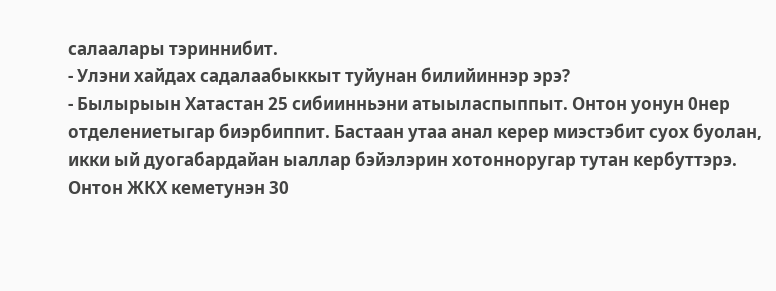салаалары тэриннибит.
- Улэни хайдах садалаабыккыт туйунан билийиннэр эрэ?
- Былырыын Хатастан 25 сибиинньэни атыыласпыппыт. Онтон уонун 0нер
отделениетыгар биэрбиппит. Бастаан утаа анал керер миэстэбит суох буолан,
икки ый дуогабардайан ыаллар бэйэлэрин хотонноругар тутан кербуттэрэ.
Онтон ЖКХ кеметунэн 30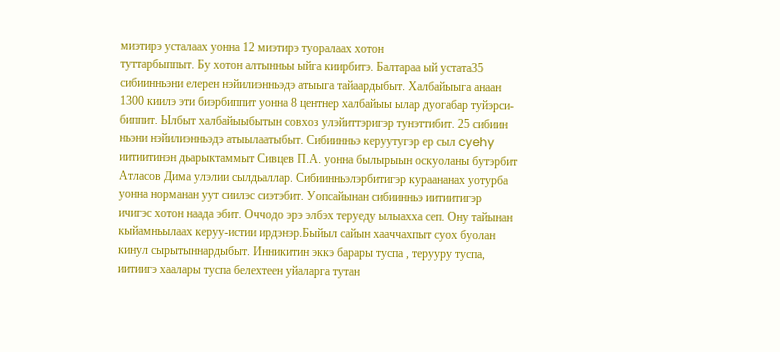миэтирэ усталаах уонна 12 миэтирэ туоралаах хотон
туттарбыппыт. Бу хотон алтынньы ыйга киирбитэ. Балтараа ый устата35
сибиинньэни елерен нэйилиэнньэдэ атыыга тайаардыбыт. Халбайыыга анаан
1300 киилэ эти биэрбиппит уонна 8 центнер халбайыы ылар дуогабар туйэрси-
биппит. Ылбыт халбайыыбытын совхоз улэйиттэригэр тунэттибит. 25 сибиин
ньэни нэйилиэнньэдэ атыылаатыбыт. Сибиинньэ керуутугэр ер сыл cyehy
иитиитинэн дьарыктаммыт Сивцев П.А. уонна былырыын оскуоланы бутэрбит
Атласов Дима улэлии сылдьаллар. Сибиинньэлэрбитигэр кураананах уотурба
уонна норманан уут сиилэс сиэтэбит. Уопсайынан сибиинньэ иитиитигэр
ичигэс хотон наада эбит. Оччодо эрэ элбэх теруеду ылыахха сеп. Ону тайынан
кыйамньылаах керуу-истии ирдэнэр.Быйыл сайын хааччахпыт суох буолан
кинул сырытыннардыбыт. Инникитин эккэ барары туспа , терууру туспа,
иитиигэ хаалары туспа белехтеен уйаларга тутан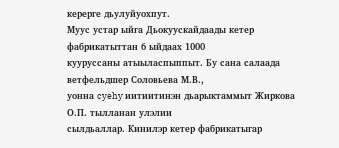керерге дьулуйуохпут.
Муус устар ыйга Дьокуускайдаады кетер фабрикатыттан 6 ыйдаах 1000
кууруссаны атыыласпыппыт. Бу сана салаада ветфельдшер Соловьева М.В.,
уонна cyehy иитиитинэн дьарыктаммыт Жиркова О.П. тылланан улэлии
сылдьаллар. Кинилэр кетер фабрикатыгар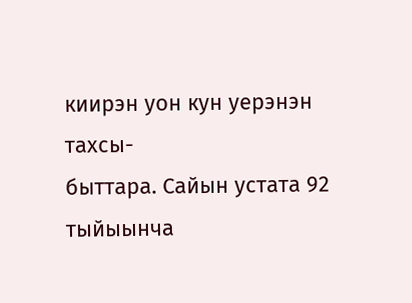киирэн уон кун уерэнэн тахсы-
быттара. Сайын устата 92 тыйыынча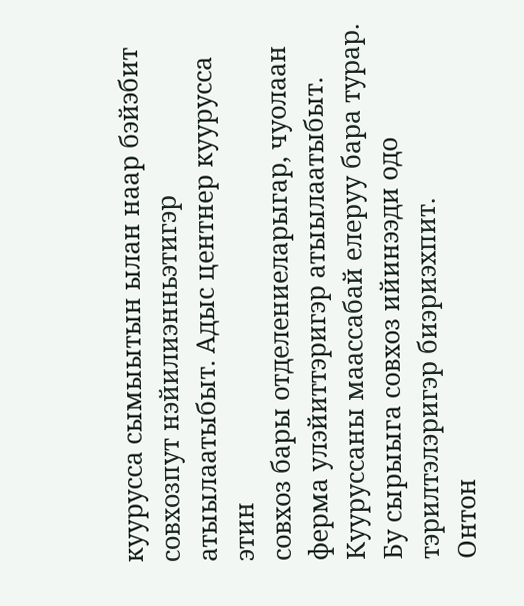куурусса сымыытын ылан наар бэйэбит
совхозпут нэйилиэнньэтигэр атыылаатыбыт. Адыс центнер куурусса этин
совхоз бары отделениеларыгар, чуолаан ферма улэйиттэригэр атыылаатыбыт.
Кууруссаны маассабай елеруу бара турар. Бу сырыыга совхоз ийинээди одо
тэрилтэлэригэр биэриэхпит.
Онтон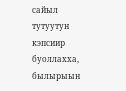сайыл тутуутун кэпсиир буоллахха, былырыын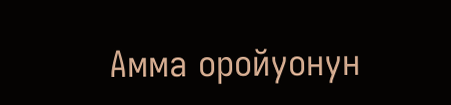Амма оройуонун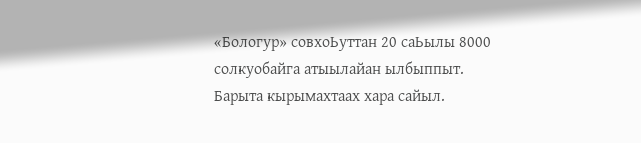«Бологур» совхоЬуттан 20 саЬылы 8000 солкуобайга атыылайан ылбыппыт.
Барыта кырымахтаах хара сайыл.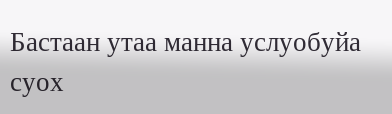Бастаан утаа манна услуобуйа суох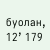буолан,
12’ 179